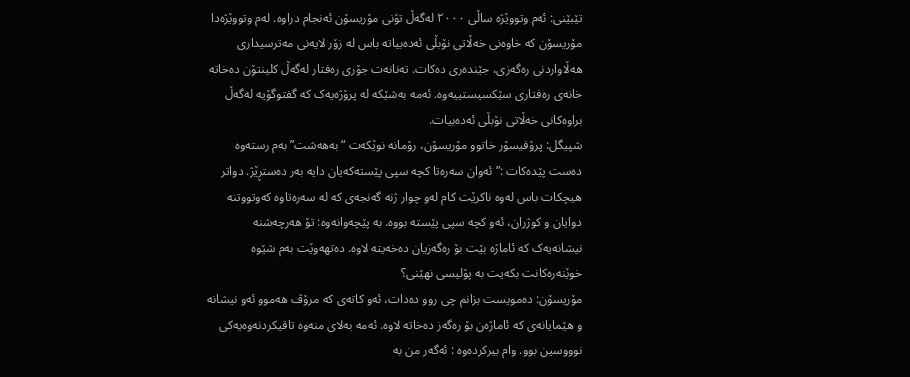تێبێنی: ئەم وتووێژە ساڵی ٢٠٠٠ لەگەڵ تۆنی مۆریسۆن ئەنجام دراوە. لەم وتووێژەدا مۆریسۆن کە خاوەنی خەڵاتی نۆبڵی ئەدەبیاتە باس لە زۆر لایەنی مەترسیداری هەڵاواردنی رەگەزی، جێندەری دەکات. تەنانەت جۆری رەفتار لەگەڵ کلینتۆن دەخاتە خانەی رەفتاری سێکسیستییەوە. ئەمە بەشێکە لە پرۆژەیەک کە گفتوگۆیە لەگەڵ براوەکانی خەڵاتی نۆبڵی ئەدەبیات.
شپیگل: پرۆفیسۆر خاتوو مۆریسۆن، رۆمانە نوێکەت “بەهەشت” بەم رستەوە دەست پێدەکات :” ئەوان سەرەتا کچە سپی پێستەکەیان دایە بەر دەستڕێژ. دواتر هیچکات باس لەوە ناکرێت کام لەو چوار ژنە گەنجەی کە لە سەرەتاوە کەوتووتنە دوایان و کوژران، ئەو کچە سپی پێستە بووە. بە پێچەوانەوە: تۆ هەرچەشنە نیشانەیەک کە ئاماژە بێت بۆ رەگەزیان دەخەیتە لاوە. دەتهەوێت بەم شێوە خوێنەرەکانت بکەیت بە پۆلیسی نهێنی؟
مۆریسۆن: دەمویست بزانم چی روو دەدات، ئەو کاتەی کە مرۆڤ هەموو ئەو نیشانە و هێمایانەی کە ئاماژەن بۆ رەگەز دەخاتە لاوە. ئەمە بەلای منەوە تاقیکردنەوەیەکی نوووسین بوو. وام بیرکردەوە : ئەگەر من بە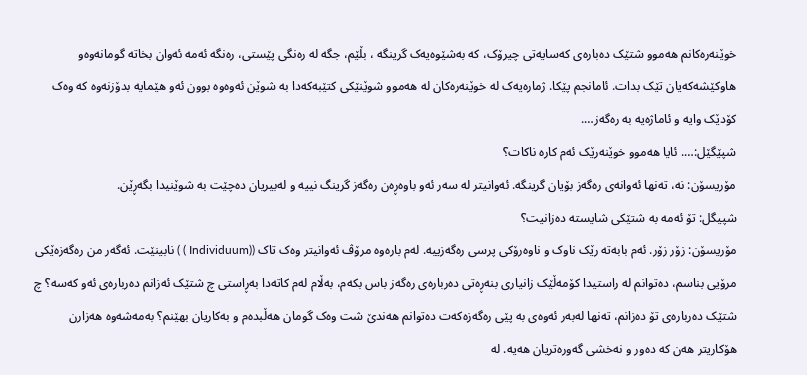خوێنەرەکانم هەموو شتێک دەبارەی کەسایەتی چیرۆک، کە بەشێوەیەک گرینگە ، بڵێم، جگە لە رەنگی پێستی، رەنگە ئەمە ئەوان بخاتە گومانەوەو هاوکێشەکەیان تێک بدات. ئامانجم پێکا. ژمارەیەک لە خوێنەرەکان لە هەموو شوێنێکی کتێبەکەدا بە شوێن ئەوەوە بوون ئەو هێمایە بدۆزنەوە کە وەک کۆدێک وایە و ئاماژەیە بە رەگەز….
شپێگێل:…. ئایا هەموو خوێنەرێک ئەم کارە ناکات؟
مۆریسۆن: نە، تەنها ئەوانەی رەگەز بۆیان گرینگە. ئەوانیتر لە سەر ئەو باوەڕەن رەگەز گرینگ نییە و لەبیریان دەچێت بە شوێنیدا بگەڕێن.
شپیگل: تۆ ئەمە بە شتێکی شایستە دەزانیت؟
مۆریسۆن: زۆر زۆر. ئەم بابەتە رێک ناوک و ناوەرۆکی پرسی رەگەزییە. لەم بارەوە مرۆڤ ئەوانیتر وەک تاک ((Individuum ) ) نابینێت. ئەگەر من رەگەزەێکی مرۆیی بناسم، دەتوانم لە راستیدا کۆمەڵێک زانیاری بنەڕەتی دەربارەی رەگەز باس بکەم، بەڵام لەم کاتەدا بەڕاستی چ شتێک ئەزانم دەربارەی ئەو کەسە؟ چ شتێک دەربارەی تۆ دەزانم، تەنها لەبەر ئەوەی بە پێی رەگەزەکەت دەتوانم هەندێ شت وەک گومان هەڵبدەم و بەکاریان بهێنم؟ بەمەشەوە هەزارن هۆکاریتر هەن کە دەور و نەخشی گەورەتریان هەیە. لە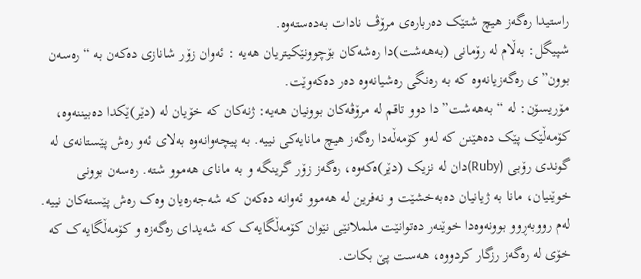راستیدا رەگەز هیچ شتێک دەربارەی مرۆڤ نادات بەدەستەوە.
شپیگل: بەڵام لە رۆمانی (بەهەشت)دا رەشەکان بۆچوونێکیتریان هەیە : ئەوان زۆر شانازی دەکەن بە “رەسەن بوون”ی رەگەزیانەوە کە بە رەنگی رەشیانەوە دەر دەکەوێت.
مۆریسۆن: لە “بەهەشت”دا دوو تاقم لە مرۆڤەکان بوونیان هەیە: ژنەکان کە خۆیان لە (دێر)ێکدا دەبیننەوە، کۆمەڵێک پێک دەهێنن کە لەو کۆمەڵەدا رەگەز هیچ مانایەکی نییە. بە پیچەوانەوە بەلای ئەو رەش پێستانەی لە گوندی رۆبی (Ruby)دان لە نزیک (دێر)ەکەوە، رەگەز زۆر گرینگە و بە مانای هەموو شتە. رەسەن بوونی خوێنیان، مانا بە ژیانیان دەبەخشێت و نەفرین لە هەموو ئەوانە دەکەن کە شەجەرەیان وەک رەش پێستەکان نییە. لەم رووبەڕوو بوونەوەدا خوێنەر دەتوانێت ململانێی نێوان کۆمەڵگایەک کە شەیدای رەگەزە و کۆمەڵگایەک کە خۆی لە رەگەز رزگار کردووە، هەست پێ بکات.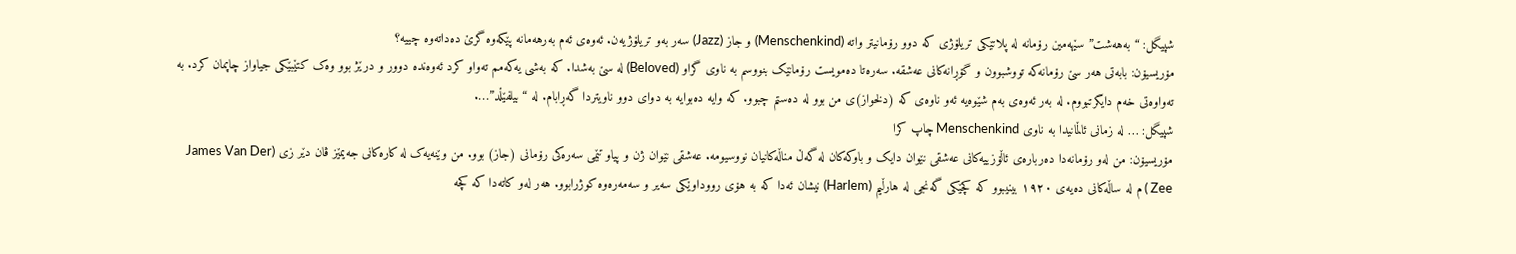شپیگل: “بەهەشت” سێهەمین رۆمانە لە پلاتێکی تریلۆژی کە دوو رۆمانیتر واتە (Menschenkind) و جاز (Jazz) سەر بەو تریلۆژیەن. ئەوەی ئەم بەرهەمانە پێکەوە گرێ دەداتەوە چییە؟
مۆریسیۆن: بابەتی هەر سێ رۆمانەکە تووشبوون و گۆڕانەکانی عەشقە. سەرەتا دەمویست رۆمانێک بنووسم بە ناوی گراو (Beloved) لە سێ بەشدا. کە بەشی یەکەمم تەواو کرد ئەوەندە دوور و درێژ بوو وەک کتێبێکی جیاواز چاپمان کرد. بە تەواوەتی خەم دایگرتبووم. لە بەر ئەوەی بەم شێوەیە ئەو ناوەی کە (دلخواز)ی من بوو لە دەستم چبوو. کە وایە دەبوایە بە دوای دوو ناویتردا گەڕابام. لە “بیلفێڵد”….
شپیگل: … لە زمانی ئاڵمانیدا بە ناوی Menschenkind چاپ کرا
مۆریسیۆن: من لەو رۆمانەدا دەربارەی ئاڵۆزییەکانی عەشقی نێوان دایک و باوکەکان لە گەڵ مناڵەکانیان نووسیومە. عەشقی نێوان ژن و پیاو تێمی سەرەکی رۆمانی (جاز) بوو. من وێنەیەک لە کارەکانی جەیمێز ڤان دێر زی (James Van Der Zee ) م لە ساڵەکانی دەیەی ١٩٢٠ بینیبوو کە کچێکی گەنجی لە هارڵیم (Harlem) نیشان ئەدا کە بە هۆی رووداوێکی سەیر و سەمەرەوە کوژرابوو. هەر لەو کاتەدا کە کچە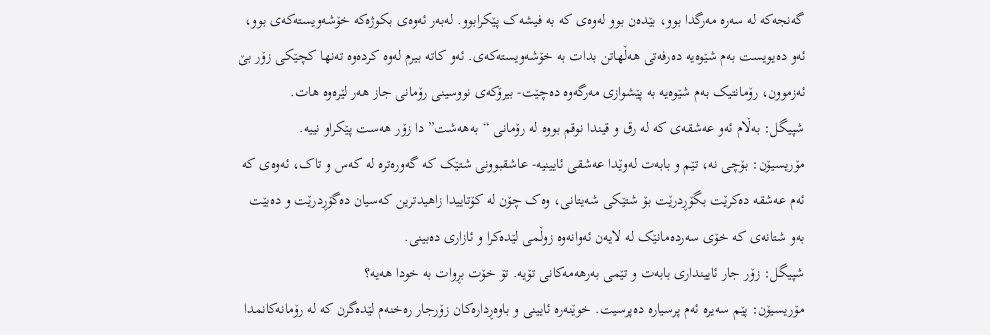گەنجەکە لە سەرە مەرگدا بوو، بێدەن بوو لەوەی کە بە فیشەک پێکرابوو. لەبەر ئەوەی بکوژەکە خۆشەویستەکەی بوو، ئەو دەیویست بەم شێوەیە دەرفەتی هەڵهاتن بدات بە خۆشەویستەکەی. ئەو کاتە بیرم لەوە کردەوە تەنها کچێکی زۆر بێ ئەزموون، رۆمانتیک بەم شێوەیە بە پێشوازی مەرگەوە دەچێت- بیرۆکەی نووسینی رۆمانی جاز هەر لێرەوە هات.
شپیگل: بەڵام ئەو عەشقەی کە لە رق و قیندا نوقم بووە لە رۆمانی “بەهەشت”دا زۆر هەست پێکراو نییە.
مۆریسیۆن: بۆچی نە، تێم و بابەت لەوێدا عەشقی ئایینیە- عاشقبوونی شتێک کە گەورەترە لە کەس و تاک، ئەوەی کە ئەم عەشقە دەکرێت بگۆڕدرێت بۆ شتێکی شەیتانی، وەک چۆن لە کۆتاییدا زاهیدترین کەسیان دەگۆڕدرێت و دەبێت بەو شتانەی کە خۆی سەردەمانێک لە لایەن ئەوانەوە زوڵمی لێدەکرا و ئازاری دەبینی.
شپیگل: زۆر جار ئایینداری بابەت و تێمی بەرهەمەکانی تۆیە. تۆ خۆت بڕوات بە خودا هەیە؟
مۆریسیۆن: پێم سەیرە ئەم پرسیارە دەپرسیت. خوێنەرە ئایینی و باوەڕدارەکان زۆرجار رەخنەم لێدەگرن کە لە رۆمانەکانمدا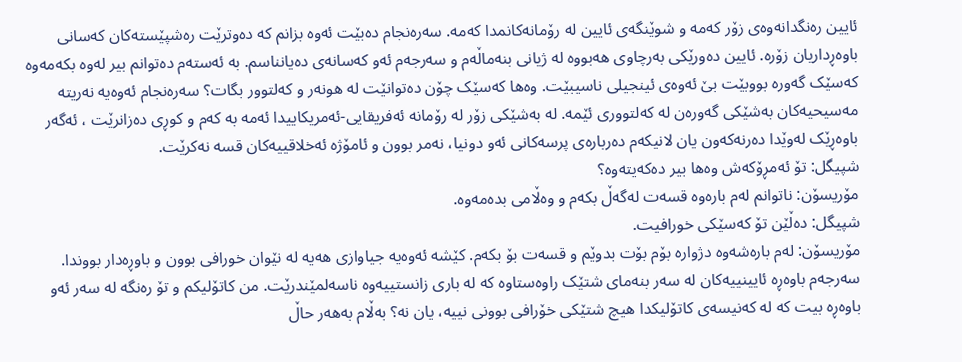ئایین رەنگدانەوەی زۆر کەمە و شوێنگەی ئایین لە رۆمانەکانمدا کەمە. سەرەنجام دەبێت ئەوە بزانم کە دەوترێت رەشپێستەکان کەسانی باوەڕداریان زۆرە. ئایین دەورێکی بەرچاوی هەبووە لە ژیانی بنەماڵەم و سەرجەم ئەو کەسانەی دەیانناسم. بە ئەستەم دەتوانم بیر لەوە بکەمەوە کەسێک گەورە بووبێت بێ ئەوەی ئینجیلی ناسیبێت. وەها کەسێک چۆن دەتوانێت لە هونەر و کەلتوور بگات؟ سەرەنجام ئەوەیە نەریتە مەسیحیەکان بەشێکی گەورەن لە کەلتووری ئێمە. لە بەشێکی زۆر لە رۆمانە ئەفریقایی-ئەمریکاییدا ئەمە بە کەم و کوڕی دەزانرێت ، ئەگەر باوەڕێک لەوێدا دەرنەکەون یان لانیکەم دەربارەی پرسەکانی ئەو دونیا، نەمر بوون و ئامۆژە ئەخلاقییەکان قسە نەکرێت.
شپیگل: تۆ ئەمڕۆکەش وەها بیر دەکەیتەوە؟
مۆریسۆن: ناتوانم لەم بارەوە قسەت لەگەڵ بکەم و وەڵامی بدەمەوە.
شپیگل: دەڵێن تۆ کەسێکی خورافیت.
مۆریسۆن: لەم بارەشەوە دژوارە بۆم بۆت بدوێم و قسەت بۆ بکەم. کێشە ئەوەیە جیاوازی هەیە لە نێوان خورافی بوون و باوڕەدار بووندا. سەرجەم باوەڕە ئایینییەکان لە سەر بنەمای شتێک راوەستاوە کە لە باری زانستییەوە ناسەلمێندرێت. من کاتۆلیکم و تۆ رەنگە لە سەر ئەو باوەڕە بیت کە لە کەنیسەی کاتۆلیکدا هیچ شتێکی خۆرافی بوونی نییە، یان نە؟ بەڵام بەهەر حاڵ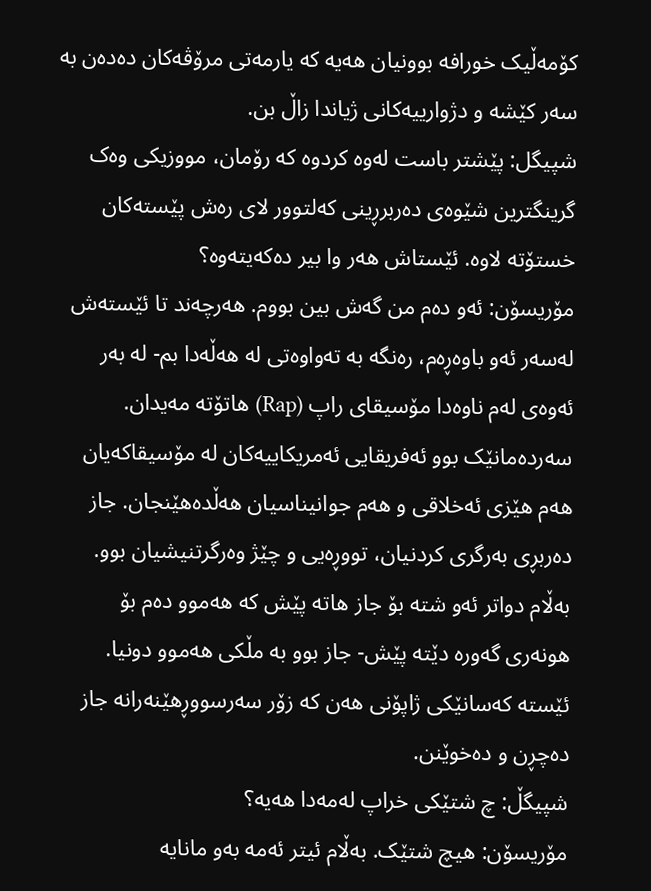کۆمەڵیک خورافە بوونیان هەیە کە یارمەتی مرۆڤەکان دەدەن بە سەر کێشە و دژوارییەکانی ژیاندا زاڵ بن.
شپیگل: پێشتر باست لەوە کردوە کە رۆمان، مووزیکی وەک گرینگترین شێوەی دەربرڕینی کەلتوور لای رەش پێستەکان خستۆتە لاوە. ئێستاش هەر وا بیر دەکەیتەوە؟
مۆریسۆن: ئەو دەم من گەش بین بووم. هەرچەند تا ئێستەش لەسەر ئەو باوەڕەم، رەنگە بە تەواوەتی لە هەڵەدا بم- لە بەر ئەوەی لەم ناوەدا مۆسیقای راپ (Rap) هاتۆتە مەیدان. سەردەمانێک بوو ئەفریقایی ئەمریکاییەکان لە مۆسیقاکەیان هەم هێزی ئەخلاقی و هەم جوانیناسیان هەڵدەهێنجان. جاز دەربڕی بەرگری کردنیان، تووڕەیی و چێژ وەرگرتنیشیان بوو. بەڵام دواتر ئەو شتە بۆ جاز هاتە پێش کە هەموو دەم بۆ هونەری گەورە دێتە پێش- جاز بوو بە مڵکی هەموو دونیا. ئێستە کەسانێکی ژاپۆنی هەن کە زۆر سەرسووڕهێنەرانە جاز دەچڕن و دەخوێنن.
شپیگڵ: چ شتێکی خراپ لەمەدا هەیە؟
مۆریسۆن: هیچ شتێک. بەڵام ئیتر ئەمە بەو مانایە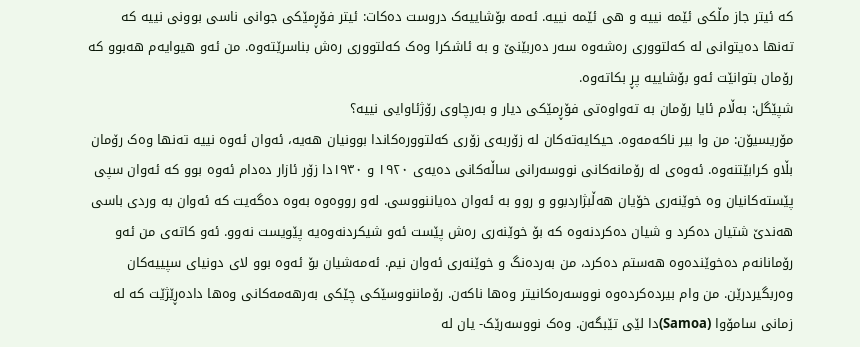کە ئیتر جاز مڵکی ئێمە نییە و هی ئێمە نییە. ئەمە بۆشاییەک دروست دەکات: ئیتر فۆڕمێکی جوانی ناسی بوونی نییە کە تەنها دەیتوانی لە کەلتووری رەشەوە سەر دەربێنێ و بە ئاشکرا وەک کەلتووری رەش بناسرێتەوە. من ئەو هیوایەم هەبوو کە رۆمان بتوانێت ئەو بۆشاییە پڕ بکاتەوە.
شپێگل: بەڵام ئایا رۆمان بە تەواوەتی فۆڕمێکی دیار و بەرچاوی رۆژئاوایی نییە؟
مۆریسیۆن: من وا بیر ناکەمەوە. حیکایەتەکان لە زۆربەی زۆری کەلتوورەکاندا بوونیان هەیە، ئەوان ئەوە نییە تەنها وەک رۆمان بڵاو کرابێتنەوە. ئەوەی لە رۆمانەکانی نووسەرانی ساڵەکانی دەیەی ١٩٢٠ و ١٩٣٠دا زۆر ئازار دەدام ئەوە بوو کە ئەوان سپی پێستەکانیان وە خوێنەری خۆیان هەڵبژاردبوو و روو بە ئەوان دەیاننووسی. لەو رووەوە بەوە دەگەیت کە ئەوان بە وردی باسی هەندێ شتیان دەکرد و شیان دەکردنەوە کە بۆ خوێنەری رەش پێست ئەو شیکردنەوەیە پێویست نەوو. ئەو کاتەی من ئەو رۆمانانەم دەخوێندەوە هەستم دەکرد، من بەردەنگ و خوێنەری ئەوان نیم. ئەمەشیان بۆ ئەوە بوو لای دونیای سپییەکان وەربگیردرێن. من وام بیردەکردەوە نووسەرەکانیتر وەها ناکەن. رۆماننووسێکی چێکی بەرهەمەکانی وەها دادەڕێژێت کە لە زمانی سامۆوا (Samoa)دا لێی تێبگەن. وەک نووسەرێک- یان لە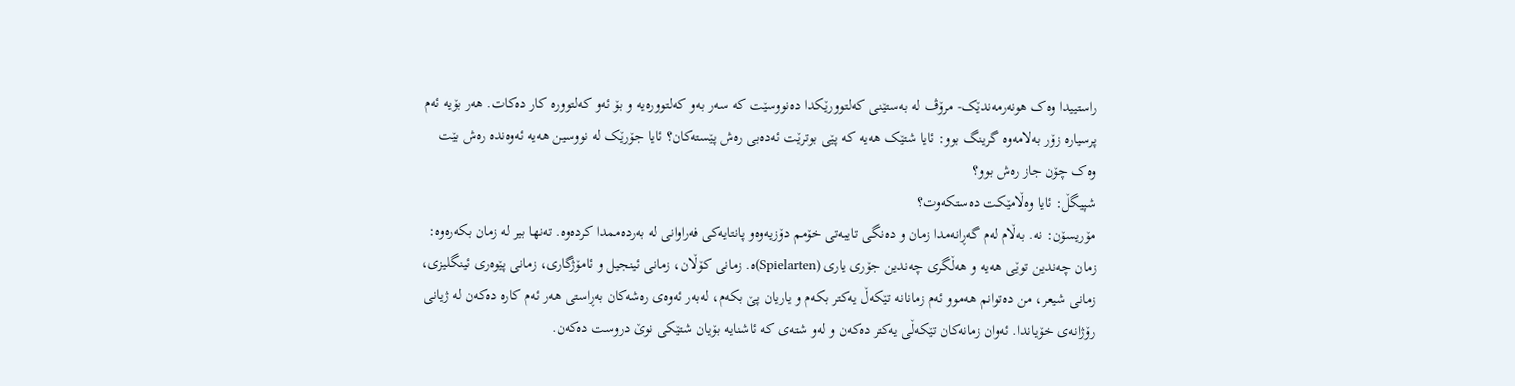راستییدا وەک هونەرمەندێک- مرۆڤ لە بەستێنی کەلتوورێکدا دەنووسێت کە سەر بەو کەلتوورەیە و بۆ ئەو کەلتوورە کار دەکات. هەر بۆیە ئەم پرسیارە زۆر بەلامەوە گرینگ بوو: ئایا شتێک هەیە کە پێی بوترێت ئەدەبی رەش پێستەکان؟ ئایا جۆرێک لە نووسین هەیە ئەوەندە رەش بێت وەک چۆن جاز رەش بوو؟
شپیگڵ: ئایا وەڵامێکت دەستکەوت؟
مۆریسۆن: نە. بەڵام لەم گەڕانەمدا زمان و دەنگی تایبەتی خۆمم دۆزیەوەو پانتایەکی فەراوانی لە بەردەممدا کردەوە. تەنها بیر لە زمان بکەرەوە: زمان چەندین توێی هەیە و هەڵگری چەندین جۆری یاری (Spielarten)ە. زمانی کۆڵان، زمانی ئینجیل و ئامۆژگاری، زمانی پێوەری ئینگلیزی، زمانی شیعر، من دەتوانم هەموو ئەم زمانانە تێکەڵ یەکتر بکەم و یاریان پێ بکەم، لەبەر ئەوەی رەشەکان بەڕاستی هەر ئەم کارە دەکەن لە ژیانی رۆژانەی خۆیاندا. ئەوان زمانەکان تێکەڵی یەکتر دەکەن و لەو شتەی کە ئاشنایە بۆیان شتێکی نوێ دروست دەکەن.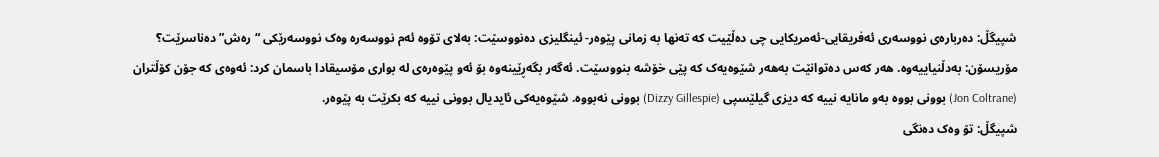شپیگڵ: دەربارەی نووسەری ئەفریقایی-ئەمریکایی چی دەڵێیت کە تەنها بە زمانی پێوەر- ئینگلیزی دەنووسێت: بەلای تۆوە ئەم نووسەرە وەک نووسەرێکی “رەش” دەناسرێت؟
مۆریسۆن: بەدڵنیاییەوە. هەر کەس دەتوانێت بەهەر شێوەیەک کە پێی خۆشە بنووسێت. ئەگەر بگەڕێینەوە بۆ ئەو پێوەرەی لە بواری مۆسیقادا باسمان کرد: ئەوەی کە جۆن کۆڵتران (Jon Coltrane) بوونی بووە بەو مانایە نییە کە دیزی گیلێسپی (Dizzy Gillespie) بوونی نەبووە. شێوەیەکی ئایدیال بوونی نییە کە بکرێت بە پێوەر.
شپیگڵ: تۆ وەک دەنگی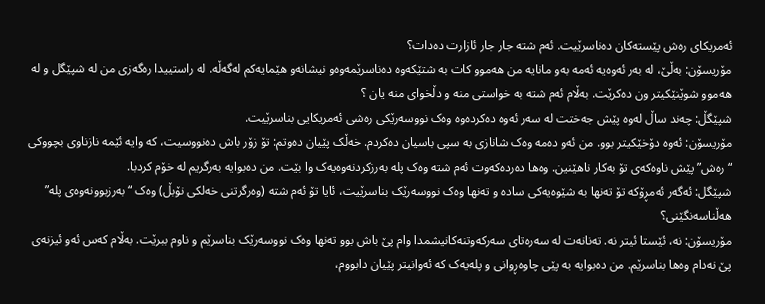ئەمریکای رەش پێستەکان دەناسرێیت. ئەم شتە جار جار ئازارت دەدات؟
مۆریسۆن: بەڵێ، لە بەر ئەوەیە ئەمە بەو مانایە من هەموو کات بە شتێکەوە دەناسرێمەوەو نیشانەو هێمایەکم لەگەڵە. لە راستییدا رەگەزی من لە شپێگل و لە هەموو شوێنێکیتر ون دەکرێت. بەڵام ئەم شتە بە خواستی منە و دڵخوای منە یان ؟
شپێگڵ: چەند ساڵ لەوە پێش جەختت لە سەر ئەوە دەکردەوە وەک نووسەرێکی رەشی ئەمریکایی بناسرێیت.
مۆریسۆن: ئەوە دۆخێکیتر بوو. من ئەو دەمە وەک شانازی بە سپی باسیان دەکردم. خەڵک پێیان دەوتم: تۆ زۆر باش دەنووسیت، کە وایە ئێمە نازناوی بچووکی “رەش” پێش ناوەکەی تۆ بەکار ناهێنین. وەها دەردەکەوت ئەم شتە وەک پلە بەرزکردنەوەیەک وا بێت. من دەبوایە بەرگریم لە خۆم کردبا.
شپێگل: ئەگەر ئەمڕۆکە تۆ تەنها بە شێوەیەکی سادە و تەنها وەک نووسەرێک بناسرێیت، ئایا تۆ ئەم شتە (وەرگرتنی خەلکی نۆبڵ) وەک “بەرزبوونەوەی پلە” هەڵناسەنگێنی؟
مۆریسۆن: نە، ئێستا ئیتر نە. تەنانەت لە سەرەتای سەرکەوتنەکانیشمدا وام پێ باش بوو تەنها وەک نووسەرێک بناسرێم و ناوم ببرێت. بەڵام کەس ئەو ئیزنەی پێ نەدام وەها بناسرێم. من دەبوایە بە پێی چاوەڕوانی و پلەیەک کە ئەوانیتر پێیان دابووم،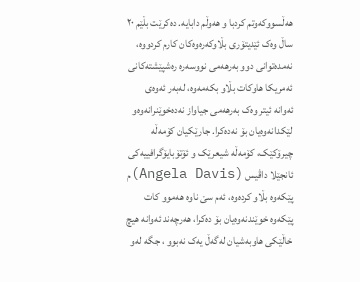هەڵسووکەوتم کردبا و هەوڵم دابایە. دەکرێت بڵێم ٢٠ ساڵ وەک ئێدیتۆری بڵاوکەرەوەکان کارم کردووە، نەمدەتوانی دوو بەرهەمی نووسەرە رەشپێشتەکانی ئەمریکا هاوکات بڵاو بکەمەوە، لەبەر ئەوەی ئەوانە ئیتر وەک بەرهەمی جیاواز نەدەخوێنرانەوەو لێکدانەوەیان بۆ نەدەکرا. جارێکیان کۆمەڵە چیرۆکێک، کۆمەڵە شیعرێک و ئۆتۆبایۆگرافییەکی ئانجێلا داڤیس (Angela Davis)م پێکەوە بڵاو کردەوە، ئەم سێ ناوە هەموو کات پێکەوە خوێندنەوەیان بۆ دەکرا، هەرچەند ئەوانە هیچ خاڵێکی هاوبەشیان لەگەڵ یەک نەبوو ، جگە لەو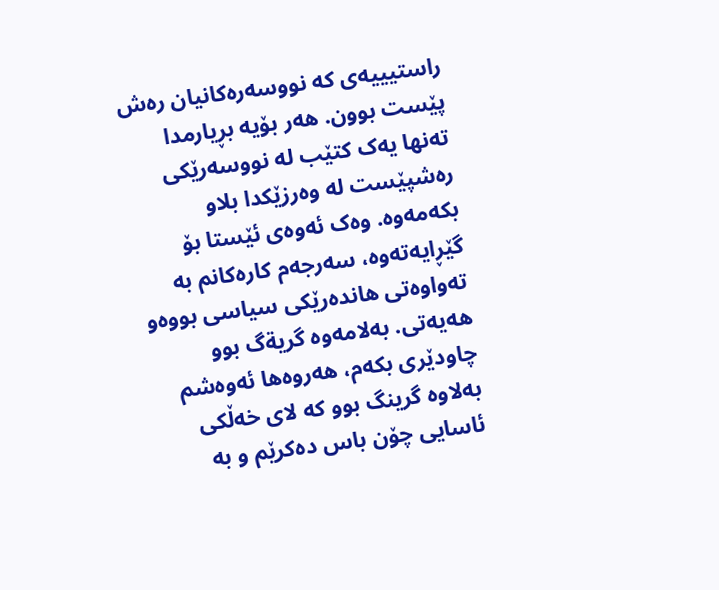راستیییەی کە نووسەرەکانیان رەش پێست بوون. هەر بۆیە بڕیارمدا تەنها یەک کتێب لە نووسەرێکی رەشپێست لە وەرزێکدا بلاو بکەمەوە. وەک ئەوەی ئێستا بۆ گێڕایەتەوە، سەرجەم کارەکانم بە تەواوەتی هاندەرێکی سیاسی بووەو هەیەتی. بەلامەوە گریةگ بوو چاودێری بکەم، هەروەها ئەوەشم بەلاوە گرینگ بوو کە لای خەڵکی ئاسایی چۆن باس دەکرێم و بە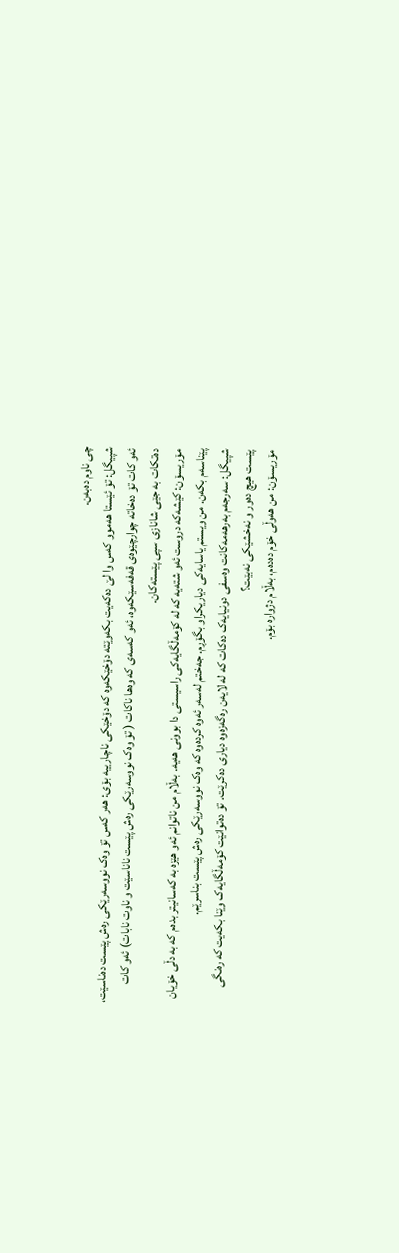چی ناوم دەبەن.
شپیگل: تۆ ئێستا هەموو کەس وا لێ دەکەیت بکەوێتە دۆخێکەوە کە دۆخێکی ناچارییە بۆی: هەر کەس تۆ وەک نووسەرێکی رەش پێست دەناسێت، ئەو کات تۆ دەخاتە چوارچێوەی قەفەسێکەوە، ئەو کەسەی کە وەها ناکات ( تۆ وەک نووسەرێکی رەش پێست ناناسێت و ناوت نابات) ئەو کات دەتکات بە جێی شانازی سپی پێستەکان.
مۆریسۆن: کێشەکە دروست ئەو شتەیە کە لە کۆمەڵگایەکی راسیستی دا بوونی هەیە. بەڵام من ناتوانم ئەو هێزە بە کەسانیتر بدەم کە بە دڵی خۆیان پێناسەم بکەن. من ویستم یاسایەکی دیاریکراو بگۆڕم. جەختم لەسەر ئەوە کردەوە کە وەک نووسەرێکی رەش پێست بناسرێم.
شپیگل: سەرجەم بەرهەمەکانت وەسفی دونیایەک دەکات کە لە لایەن رەگەزەوە دیاری دەکرێت. تۆ دەتوانێت کۆمەڵگایەک وێنا بکەیت کە رەنگی پێست هیچ دەور و نەخشێکی نەبێت؟
مۆریسۆن: من هەوڵی خۆم دەدەم، بەڵام دژوارە بۆم.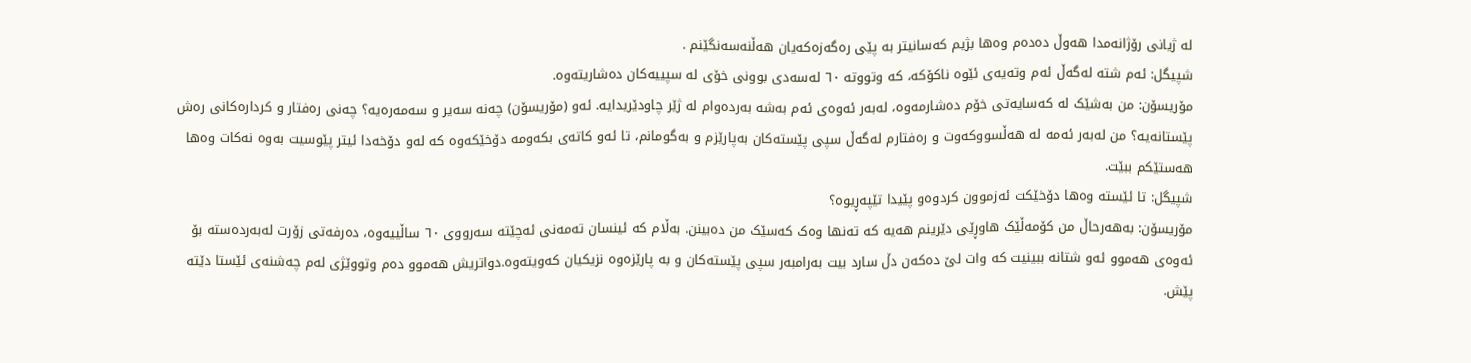لە ژیانی رۆژانەمدا هەوڵ دەدەم وەها بژیم کەسانیتر بە پێی رەگەزەکەیان هەڵنەسەنگێنم .
شپیگل: ئەم شتە لەگەڵ ئەم وتەیەی ئێوە ناکۆکە، کە وتووتە ٦٠ لەسەدی بوونی خۆی لە سپییەکان دەشاریتەوە.
مۆریسۆن: من بەشێک لە کەسایەتی خۆم دەشارمەوە، لەبەر ئەوەی ئەم بەشە بەردەوام لە ژێر چاودێریدایە. ئەو (مۆریسۆن) چەنە سەیر و سەمەرەیە؟ چەنی رەفتار و کردارەکانی رەش پێستانەیە؟ من لەبەر ئەمە لە هەڵسووکەوت و رەفتارم لەگەڵ سپی پێستەکان بەپارێزم و بەگومانم، تا ئەو کاتەی بکەومە دۆخێکەوە کە لەو دۆخەدا ئیتر پێوسیت بەوە نەکات وەها هەستێکم ببێت.
شپیگل: تا ئێستە وەها دۆخێکت ئەزموون کردوەو پێیدا تێپەڕیوە؟
مۆریسۆن: بەهەرحاڵ من کۆمەڵێک هاوڕێی دێرینم هەیە کە تەنها وەک کەسێک من دەبینن. بەڵام کە ئینسان تەمەنی ئەچێتە سەرووی ٦٠ ساڵییەوە، دەرفەتی زۆرت لەبەردەستە بۆ ئەوەی هەموو ئەو شتانە ببینیت کە وات لێ دەکەن دڵ سارد بیت بەرامبەر سپی پێستەکان و بە پارێزەوە نزیکیان کەویتەوە.دواتریش هەموو دەم وتووێژی لەم چەشنەی ئێستا دێتە پێش.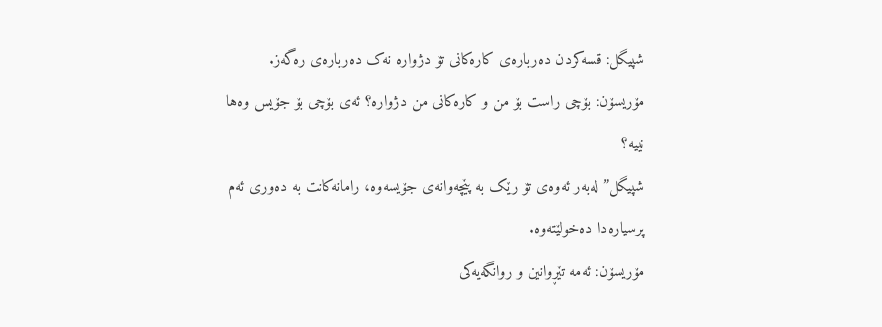شپیگل: قسەکردن دەربارەی کارەکانی تۆ دژوارە نەک دەربارەی رەگەز.
مۆریسۆن: بۆچی راست بۆ من و کارەکانی من دژوارە؟ ئەی بۆچی بۆ جۆیس وەها نییە؟
شپیگل” لەبەر ئەوەی تۆ رێک بە پێچەوانەی جۆیسەوە، رامانەکانت بە دەوری ئەم پرسیارەدا دەخولێتەوە.
مۆریسۆن: ئەمە تێڕوانین و روانگەیەکی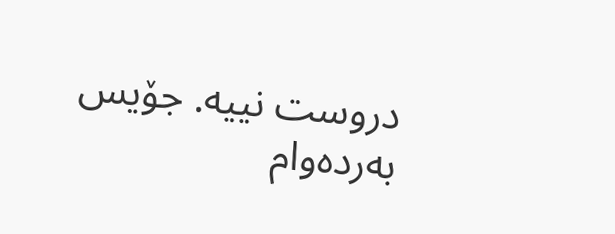دروست نییە. جۆیس بەردەوام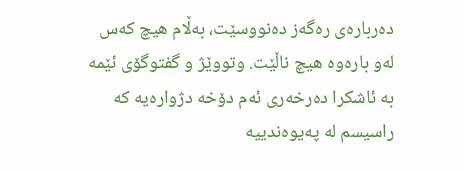دەربارەی رەگەز دەنووسێت، بەڵام هیچ کەس لەو بارەوە هیچ ناڵێت. وتووێژ و گفتوگۆی ئێمە بە ئاشکرا دەرخەری ئەم دۆخە دژوارەیە کە راسیسم لە پەیوەندییە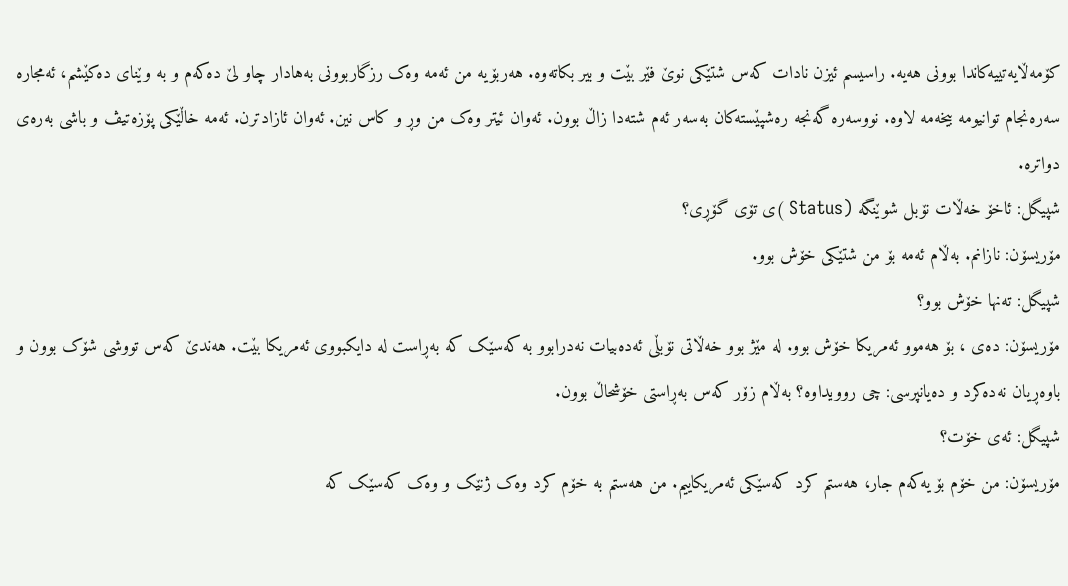کۆمەڵایەتییەکاندا بوونی هەیە. راسیسم ئیزن نادات کەس شتێکی نوێ فێر بێت و بیر بکاتەوە. هەربۆیە من ئەمە وەک رزگاربوونی بەهادار چاو لێ دەکەم و بە وێنای دەکێشم، ئەمجارە سەرەنجام توانیومە بیخەمە لاوە. نووسەرە گەنجە رەشپێستەکان بەسەر ئەم شتەدا زاڵ بوون. ئەوان ئیتر وەک من وڕ و کاس نین. ئەوان ئازادترن. ئەمە خاڵێکی پۆزەتیڤ و باشی بەرەی دواترە.
شپیگل: ئاخۆ خەڵات نۆبل شوێنگە (Status )ی تۆی گۆڕی؟
مۆریسۆن: نازانم. بەڵام ئەمە بۆ من شتێکی خۆش بوو.
شپیگل: تەنها خۆش بوو؟
مۆریسۆن: دەی ، بۆ هەموو ئەمریکا خۆش بوو. لە مێژ بوو خەڵاتی نۆبڵی ئەدەبیات نەدرابوو بە کەسێک کە بەڕاست لە دایکبووی ئەمریکا بێت. هەندێ کەس تووشی شۆک بوون و باوەڕیان نەدەکرد و دەیانپرسی: چی روویداوە؟ بەڵام زۆر کەس بەڕاستی خۆشحاڵ بوون.
شپیگل: ئەی خۆت؟
مۆریسۆن: من خۆم بۆ یەکەم جار، هەستم کرد کەسێکی ئەمریکاییم. من هەستم بە خۆم کرد وەک ژنێک و وەک کەسێک کە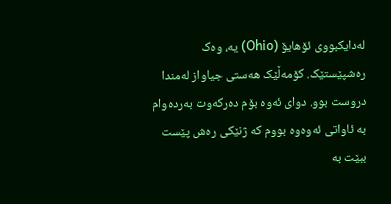لەدایکبووی ئۆهایۆ (Ohio) یە، وەک رەشپێستێک. کۆمەڵێک هەستی جیاواز لەمندا دروست بوو. دوای ئەوە بۆم دەرکەوت بەردەوام بە ئاواتی ئەوەوە بووم کە ژنێکی رەش پێست ببێت بە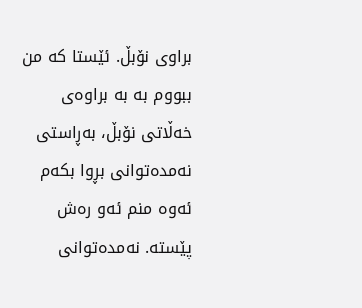براوی نۆبڵ. ئێستا کە من ببووم بە بە براوەی خەڵاتی نۆبڵ، بەڕاستی نەمدەتوانی بڕوا بکەم ئەوە منم ئەو رەش پێستە. نەمدەتوانی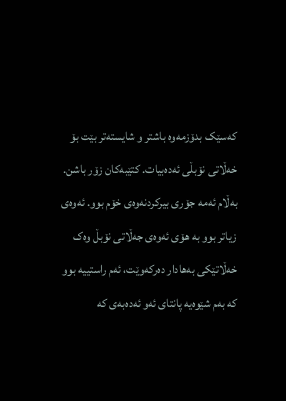کەسێک بدۆزمەوە باشتر و شایستەتر بێت بۆ خەڵاتی نۆبڵی ئەدەبیات. کتێبەکان زۆر باشن. بەڵام ئەمە جۆری بیرکردنەوەی خۆم بوو. ئەوەی زیاتر بوو بە هۆی ئەوەی جەڵاتی نۆبڵ وەک خەڵاتێکی بەهادار دەرکەوێت، ئەم راستییە بوو کە بەم شێوەیە پانتای ئەو ئەدەبەی کە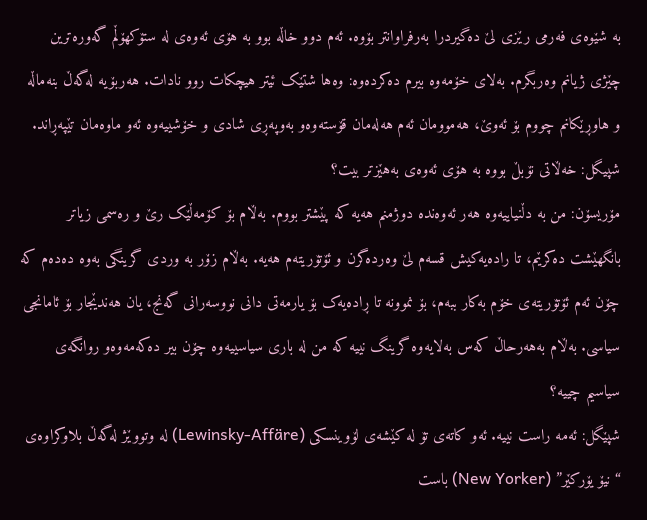بە شێوەی فەرمی رێزی لێ دەگیردرا بەرفراوانتر بۆوە. ئەم دوو خاڵە بوو بە هۆی ئەوەی لە ستۆکهۆڵم گەورەترین چێژی ژیانم وەربگرم. بەلای خۆمەوە بیرم دەکردەوە: وەها شتێک ئیتر هیچکات روو نادات. هەربۆیە لەگەڵ بنەماڵە و هاوڕێکانم چووم بۆ ئەوێ، هەموومان ئەم هەلەمان قۆستەوەو بەوپەڕی شادی و خۆشییەوە ئەو ماوەمان تێپەڕاند.
شپیگل: خەڵاتی نۆبڵ بووە بە هۆی ئەوەی بەهێزتر بیت؟
مۆریسۆن: من بە دڵنیاییەوە هەر ئەوەندە دوژمنم هەیە کە پێشتر بووم. بەڵام بۆ کۆمەڵێک رێ و رەسمی زیاتر بانگهێشت دەکرێم، تا رادەیەکیش قسەم لێ وەردەگرن و ئۆتۆریتەم هەیە. بەڵام زۆر بە وردی گرینگی بەوە دەدەم کە چۆن ئەم ئۆتۆریتەی خۆم بەکار ببەم، بۆ نموونە تا ڕادەیەک بۆ یارمەتی دانی نووسەرانی گەنج، یان هەندێجار بۆ ئامانجی سیاسی. بەڵام بەهەرحاڵ کەس بەلایەوە گرینگ نییە کە من لە باری سیاسییەوە چۆن بیر دەکەمەوەو روانگەی سیاسیم چییە؟
شپێگل: ئەمە راست نییە. ئەو کاتەی تۆ لە کێشەی لۆوینسکی (Lewinsky-Affäre) لە وتووێژ لەگەڵ بلاوکراوەی “نیۆ یۆرکێر” (New Yorker) باست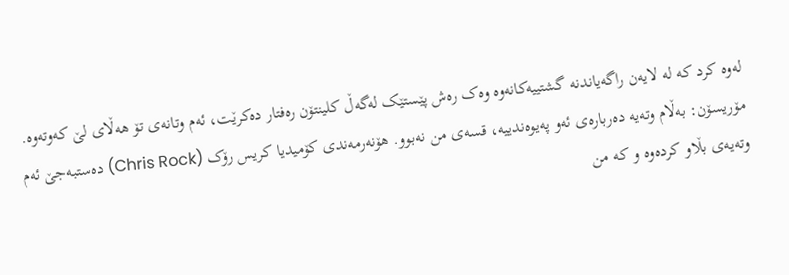لەوە کرد کە لە لایەن راگەیاندنە گشتییەکانەوە وەک رەش پێستێک لەگەڵ کلینتۆن رەفتار دەکرێت، ئەم وتانەی تۆ هەڵای لێ کەوتەوە.
مۆریسۆن: بەڵام وتەیە دەربارەی ئەو پەیوەندییە، قسەی من نەبوو. هۆنەرمەندی کۆمیدیا کریس رۆک (Chris Rock) دەستبەجێ ئەم وتەیەی بڵاو کردەوە و کە من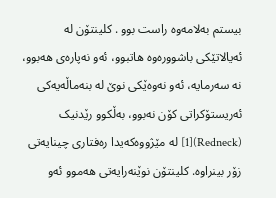بیستم بەلامەوە راست بوو . کلینتۆن لە ئەیالاتێکی باشوورەوە هاتبوو، ئەو نەپارەی هەبوو، نە سەرمایە، ئەو نەوەێکی نوێ لە بنەماڵەیەکی ئەریستۆکراتی کۆن نەبوو، بەڵکوو رێدنیک (Redneck)[1] لە مێژووەکەیدا رەفتاری چینایەتی زۆر بینراوە. کلینتۆن نوێنەرایەتی هەموو ئەو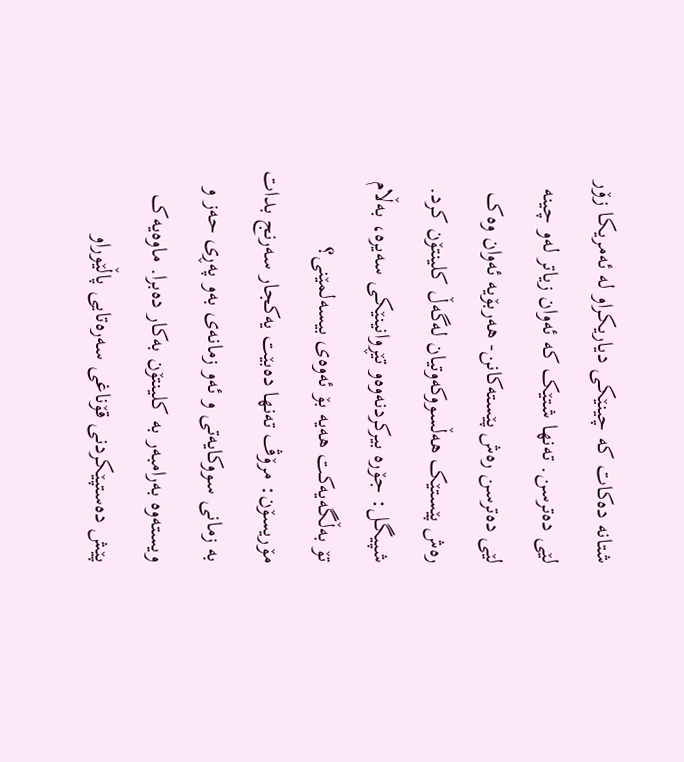شتانە دەکات کە چینێکی دیاریکراو لە ئەمریکا زۆر لێی دەترسن. تەنها شتێک کە ئەوان زیاتر لەو چینە لێی دەترسن رەش پێستەکانن- هەربۆیە ئەوان وەک رەش پێستێک هەڵسووکەوتیان لەگەڵ کلینتۆن کرد.
شپیگل: جۆرە بیرکردنەوەو تێڕوانینێکی سەیرە، بەڵام تۆ بەڵگەیەکت هەیە بۆ ئەوەی بیسەلمێنی؟
مۆریسۆن: مرۆڤ تەنها دەبێت یەکجار سەرنج بدات بە زمانی سووکایەتی و ئەو زمانەی بەو پەڕی حەز و ویستەوە بەرامبەر بە کلینتۆن بەکار دەبرا. ماوەیەک پێش دەستپێکردنی قۆناغی سەرەتایی پاڵێوراو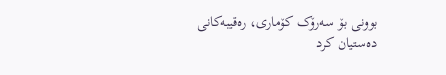بوونی بۆ سەرۆک کۆماری، رەقیبەکانی دەستیان کرد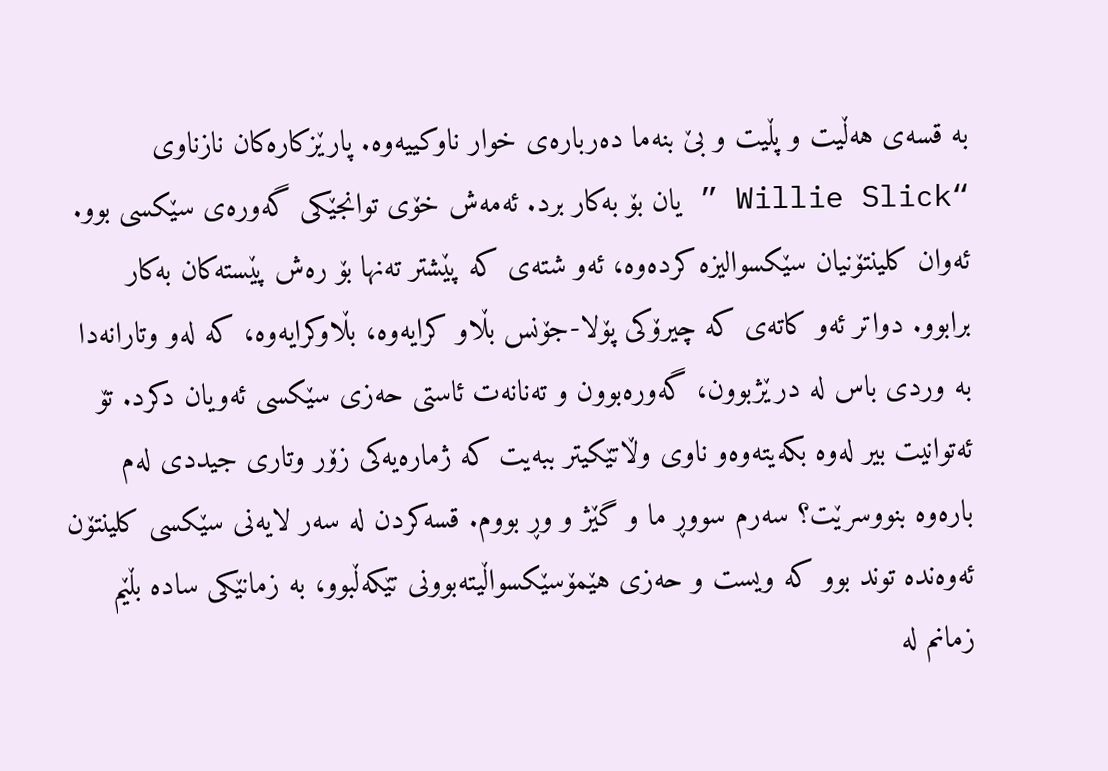بە قسەی هەڵیت و پڵیت و بێ بنەما دەربارەی خوار ناوکییەوە. پارێزکارەکان نازناوی “Willie Slick ” یان بۆ بەکار برد. ئەمەش خۆی توانجێکی گەورەی سێکسی بوو. ئەوان کلینتۆنیان سێکسوالیزە کردەوە، ئەو شتەی کە پێشتر تەنها بۆ رەش پێستەکان بەکار برابوو. دواتر ئەو کاتەی کە چیرۆکی پۆلا-جۆنس بڵاو کرایەوە، بڵاوکرایەوە، کە لەو وتارانەدا بە وردی باس لە درێژبوون، گەورەبوون و تەنانەت ئاستی حەزی سێکسی ئەویان دکرد. تۆ ئەتوانیت بیر لەوە بکەیتەوەو ناوی وڵاتێکیتر ببەیت کە ژمارەیەکی زۆر وتاری جیددی لەم بارەوە بنووسرێت؟ سەرم سووڕ ما و گێژ و وڕ بووم. قسەکردن لە سەر لایەنی سێکسی کلینتۆن ئەوەندە توند بوو کە ویست و حەزی هێمۆسێکسواڵیتەبوونی تێکەڵبوو، بە زمانێکی سادە بڵێم زمانم لە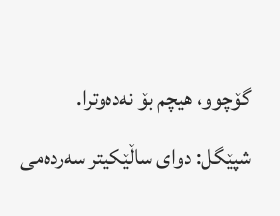گۆچوو، هیچم بۆ نەدەوترا.
شپێگل: دوای ساڵێکیتر سەردەمی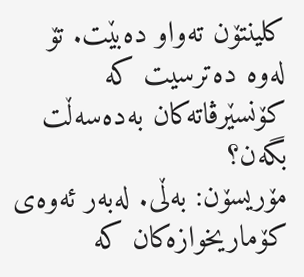کلینتۆن تەواو دەبێت. تۆ لەوە دەترسیت کە کۆنسێرڤاتەکان بەدەسەڵت بگەن؟
مۆریسۆن: بەڵی. لەبەر ئەوەی کۆماریخوازەکان کە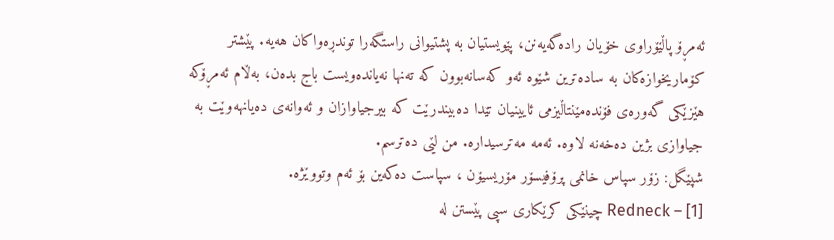ئەمڕۆ پاڵێۆراوی خۆیان رادەگەیەنن، پێویستیان بە پشتیوانی راستگەرا توندڕەواکان هەیە. پێشتر کۆماریخوازەکان بە سادەترین شێوە ئەو کەسانەبوون کە تەنها نەیاندەویست باج بدەن، بەڵام ئەمڕۆکە هێزێکی گەورەی فۆندەمێنتاڵیزمی ئایینیان تێدا دەبیندرێت کە بیرجیاوازان و ئەوانەی دەیانهەوێت بە جیاوازی بژین دەخەنە لاوە. ئەمە مەترسیدارە. من لێی دەترسم.
شپێگل: زۆر سپاس خانمی پرۆفیسۆر مۆریسیۆن ، سپاست دەکەین بۆ ئەم وتووێژە.
[1] – Redneck چینێکی کرێکاری سپی پێستن لە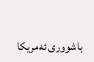باشووری ئەمریکا